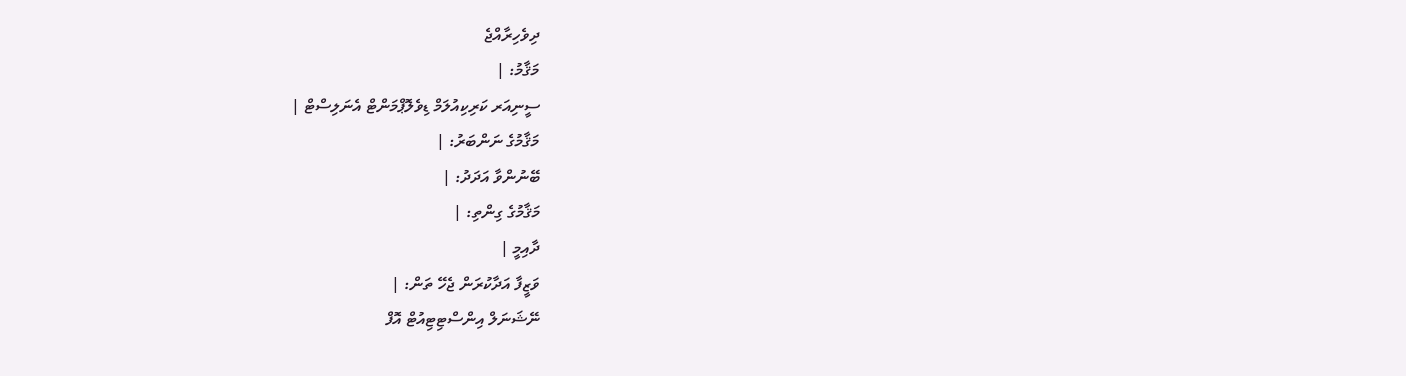ދިވެހިރާއްޖެ
މަޤާމު: |
ސީނިއަރ ކަރިކިއުލަމް ޑިވެލޮޕްމަންޓް އެނަލިސްޓް |
މަޤާމުގެ ނަންބަރު: |
ބޭނުންވާ އަދަދު: |
މަޤާމުގެ ގިންތި: |
ދާއިމީ |
ވަޒީފާ އަދާކުރަން ޖެހޭ ތަން: |
ނޭޝަނަލް އިންސްޓިޓިއުޓް އޮފް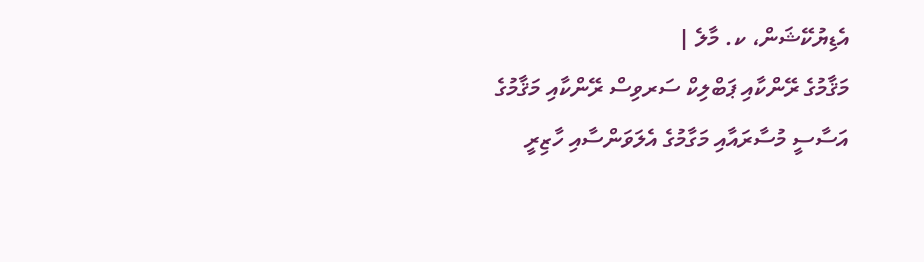އެޑިޔުކޭޝަން، ކ. މާލެ |
މަޤާމުގެ ރޭންކާއި ޕަބްލިކް ސަރވިސް ރޭންކާއި މަޤާމުގެ އަސާސީ މުސާރައާއި މަގާމުގެ އެލަވަންސާއި ހާޒިރީ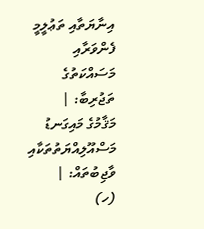އިނާޔަތާއި ތަޢުލީމީ ފެންވަރާއި މަސައްކަތުގެ ތަޖުރިބާ: |
މަޤާމުގެ މައިގަނޑު މަސްއޫލިއްޔަތުތަކާއި ވާޖިބުތައް: |
(ހ)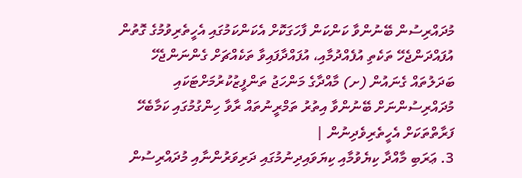މުދައްރިސުން ބޭނުންވާ ކަންކަން ފާހަގަކޮށް އެކަންކަމުގައި އެހީތެރިވުމުގެ ގޮތުން އުފައްދަންޖެހޭ ތަކެތި އުފެއްދުމާއި، އުފައްދާފައިވާ ތަކެއްޗަށް ގެންނަންޖެހޭ ބަދަލުތައް ގެނައުން (ށ) މާއްދާގެ މަންހަޖު ތަންފީޒުކުރުމަށްޓަކައި މުދައްރިސުންނަށް ބޭނުންވާ އިތުރު ތަމްރީނުތައް ރާވާ ހިންގުމުގައި ކަމާބެހޭ ފަރާތްތަކަށް އެހީތެރިވެދިނުން |
3. ޢަރަބި މާއްދާ ކިޔެވުމާއި ކިޔަވައިދިނުމުގައި ދަރިވަރުންނާއި މުދައްރިސުން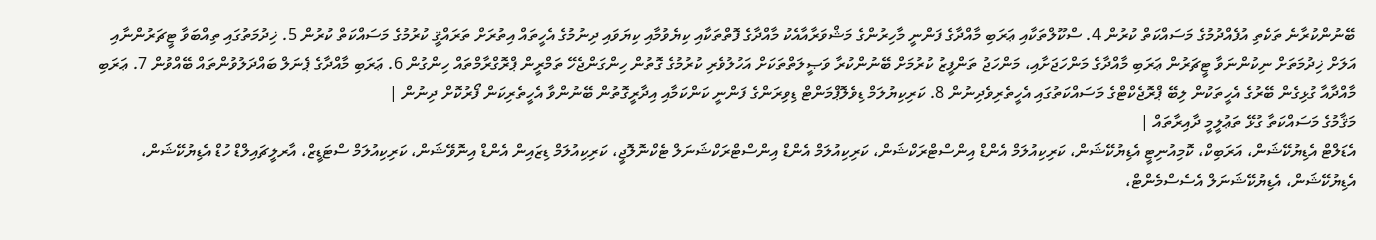ބޭނުންކުރާނެ ތަކެތި އުފެއްދުމުގެ މަސައްކަތް ކުރުން 4. ސްކޫލްތަކާއި ޢަރަބި މާއްދާގެ ފަންނީ މާހިރުންގެ މަޝްވަރާއާއެކު މާއްދާގެ ފޮތްތަކާއި ކިޔެވުމާއި ކިޔަވައި ދިނުމުގެ އެހީތައް އިތުރަށް ތަރައްޤީ ކުރުމުގެ މަސައްކަތް ކުރުން 5. ޚިދުމަތުގައި ތިއްބަވާ ޓީޗަރުންނާއި އަލަށް ޚިދުމަތަށް ނިކުންނަވާ ޓީޗަރުން ޢަރަބި މާއްދާގެ މަންހަޖަށާއި، މަންހަޖު ތަންފީޒު ކުރުމަށް ބޭނުންކުރާ ވަޞީލަތްތަކަށް އަހުލުވެރި ކުރުމުގެ ގޮތުން ހިންގަންޖެހޭ ތަމްރީން ޕްރޮގްރާމްތައް ހިންގުން 6. ޢަރަބި މާއްދާގެ ޕެނަލް ބައްދަލުވުންތައް ބޭއްވުން 7. ޢަރަބި މާއްދާއާ ގުޅިގެން ބޭރުގެ އެހީތަކުން ލިބޭ ޕްރޮޖެކްޓްގެ މަސައްކަތުގައި އެހީތެރިވެދިނުން 8. ކަރިކިޔުލަމް ޑިވެލޮޕްމަންޓް ޑިވިރަންގެ ފަންނީ ކަންކަމާއި އިދާރީގޮތުން ބޭނުންވާ އެހީތެރިކަން ފޯރުކޮށް ދިނުން |
މަޤާމުގެ މަސައްކަތާ ގުޅޭ ތަޢުލީމީ ދާއިރާތައް |
އެޑަލްޓް އެޑިޔުކޭޝަން، އަރަބިކް، ކޮމިއުނިޓީ އެޑިޔުކޭޝަން، ކަރިކިއުލަމް އެންޑް އިންސްޓްރަކްޝަން، ކަރިކިއުލަމް އެންޑް އިންސްޓްރަކްޝަނަލް ޓެކްނޮލޮޖީ، ކަރިކިއުލަމް ޑިޒައިން އެންޑް އިނޮވޭޝަން، ކަރިކިއުލަމް ސްޓަޑީޒް، އާރލީޗައިލްޑް ހުޑް އެޑިޔުކޭޝަން، އެޑިޔުކޭޝަން، އެޑިޔުކޭޝަނަލް އެސެސްމެންޓް،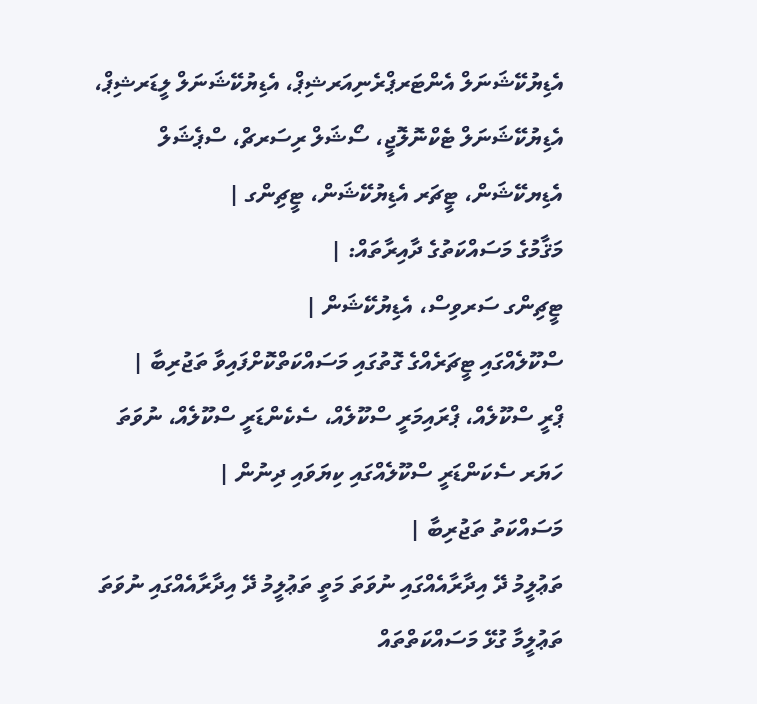އެޑިޔުކޭޝަނަލް އެންޓަރޕްރެނިއަރޝިޕް، އެޑިޔުކޭޝަނަލް ލީޑަރޝިޕް، އެޑިޔުކޭޝަނަލް ޓެކްނޮލޮޖީ، ސޯޝަލް ރިސަރޗް، ސްޕެޝަލް އެޑިޔކޭޝަން، ޓީޗަރ އެޑިޔުކޭޝަން، ޓީޗިންގ |
މަޤާމުގެ މަސައްކަތުގެ ދާއިރާތައް: |
ޓީޗިންގ ސަރވިސް، އެޑިޔުކޭޝަން |
ސްކޫލެއްގައި ޓީޗަރެއްގެ ގޮތުގައި މަސައްކަތްކޮށްފައިވާ ތަޖުރިބާ |
ޕްރީ ސްކޫލެއް، ޕްރައިމަރީ ސްކޫލެއް، ސެކެންޑަރީ ސްކޫލެއް، ނުވަތަ ހަޔަރ ސެކަންޑަރީ ސްކޫލެއްގައި ކިޔަވައި ދިނުން |
މަސައްކަތު ތަޖުރިބާ |
ތަޢުލީމު ދޭ އިދާރާއެއްގައި ނުވަތަ މަތީ ތަޢުލީމު ދޭ އިދާރާއެއްގައި ނުވަތަ ތަޢުލީމާ ގުޅޭ މަސައްކަތްތައް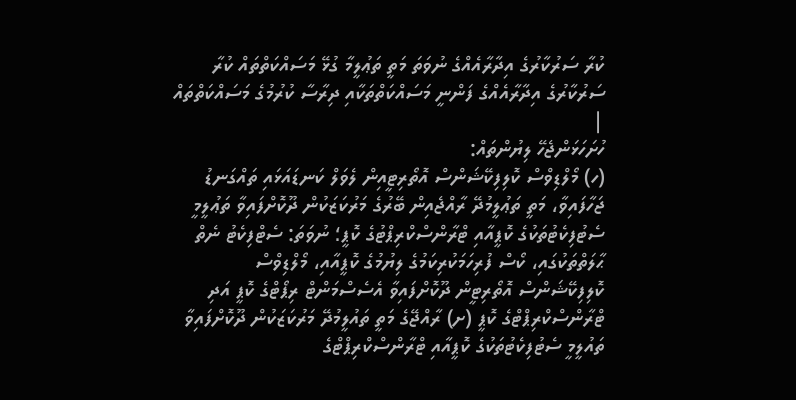ކުރާ ސަރުކާރުގެ އިދާރާއެއްގެ ނުވަތަ މަތީ ތަޢުލީމާ ގުޅޭ މަސައްކަތްތައް ކުރާ ސަރުކާރުގެ އިދާރާއެއްގެ ފަންނީ މަސައްކަތްތަކާއި ދިރާސާ ކުރުމުގެ މަސައްކަތްތައް |
ހުށަހަޅަންޖެހޭ ލިޔުންތައް:
(ހ) މޯލްޑިވްސް ކޮލިފިކޭޝަންސް އޮތޯރިޓީއިން ލެވަލް ކަނޑައަޅައި ތައްގަނޑު ޖަހާފައިވާ، މަތީ ތަޢުލީމުދޭ ރާއްޖެއިން ބޭރުގެ މަރުކަޒަކުން ދޫކޮށްފައިވާ ތަޢުލީމީ ސެޓުފިކެޓުތަކުގެ ކޮޕީއާއި ޓްރާންސްކްރިޕްޓުގެ ކޮޕީ؛ ނުވަތަ: ސެޓްފިކެޓު ނެތް ޙާލަތްތަކުގައި، ކޯސް ފުރިހަމަކުރިކަމުގެ ލިޔުމުގެ ކޮޕީއާއި، މޯލްޑިވްސް ކޮލިފިކޭޝަންސް އޮތޯރިޓީން ދޫކޮށްފައިވާ އެސެސްމަންޓް ރިޕޯޓްގެ ކޮޕީ އަދި ޓްރާންސްކްރިޕްޓްގެ ކޮޕީ (ށ) ރާއްޖޭގެ މަތީ ތައުލީމުދޭ މަރުކަޒަކުން ދޫކޮށްފައިވާ ތައުލީމީ ސެޓުފިކެޓުތަކުގެ ކޮޕީއާއި ޓްރާންސްކްރިޕްޓްގެ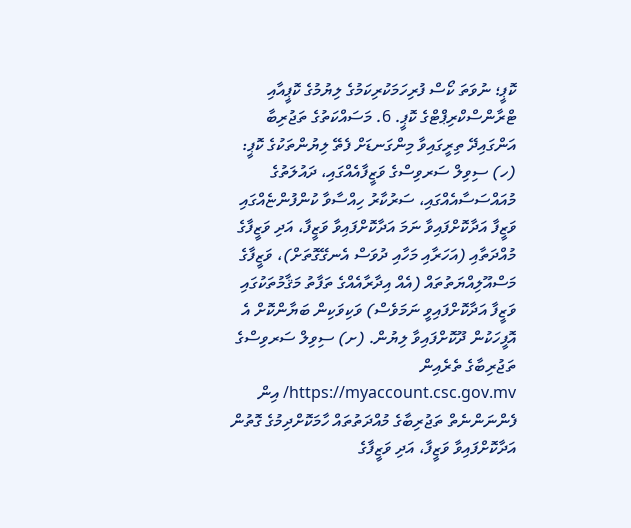ކޮޕީ؛ ނުވަތަ ކޯސް ފުރިހަމަކުރިކަމުގެ ލިޔުމުގެ ކޮޕީއާއި ޓްރާންސްކްރިޕްޓްގެ ކޮޕީ. 6. މަސައްކަތުގެ ތަޖުރިބާ އަންގައިދޭ ތިރީގައިވާ މިންގަނޑަށް ފެތޭ ލިޔުންތަކުގެ ކޮޕީ: (ހ) ސިވިލް ސަރވިސްގެ ވަޒީފާއެއްގައި، ދައުލަތުގެ މުއައްސަސާއެއްގައި، ސަރުކާރު ހިއްސާވާ ކުންފުންޏެއްގައި ވަޒީފާ އަދާކޮށްފައިވާ ނަމަ އަދާކޮށްފައިވާ ވަޒީފާ، އަދި ވަޒީފާގެ މުއްދަތާއި (އަހަރާއި މަހާއި ދުވަސް އެނގޭގޮތަށް)، ވަޒީފާގެ މަސްއޫލިއްޔަތުތައް (އެއް އިދާރާއެއްގެ ތަފާތު މަޤާމުތަކުގައި ވަޒީފާ އަދާކޮށްފައިވީ ނަމަވެސް) ވަކިވަކިން ބަޔާންކޮށް އެ އޮފީހަކުން ދޫކޮށްފައިވާ ލިޔުން. (ށ) ސިވިލް ސަރވިސްގެ ތަޖުރިބާގެ ތެރެއިން https://myaccount.csc.gov.mv/ އިން ފެންނަންނެތް ތަޖުރިބާގެ މުއްދަތުތައް ހާމަކޮށްދިމުގެ ގޮތުން އަދާކޮށްފައިވާ ވަޒީފާ، އަދި ވަޒީފާގެ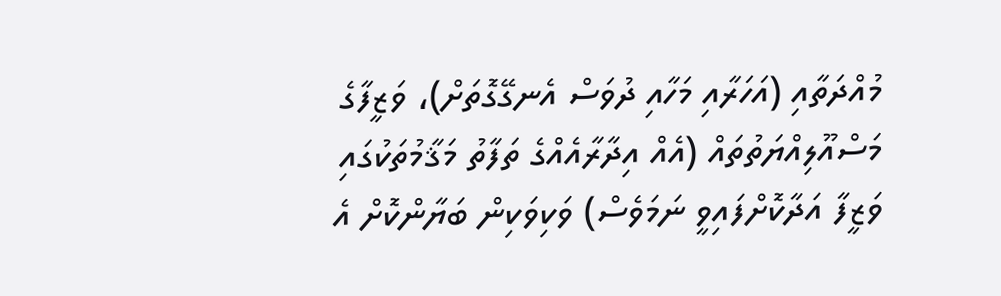މުއްދަތާއި (އަހަރާއި މަހާއި ދުވަސް އެނގޭގޮތަށް)، ވަޒީފާގެ މަސްއޫލިއްޔަތުތައް (އެއް އިދާރާއެއްގެ ތަފާތު މަޤާމުތަކުގައި ވަޒީފާ އަދާކޮށްފައިވީ ނަމަވެސް) ވަކިވަކިން ބަޔާންކޮށް އެ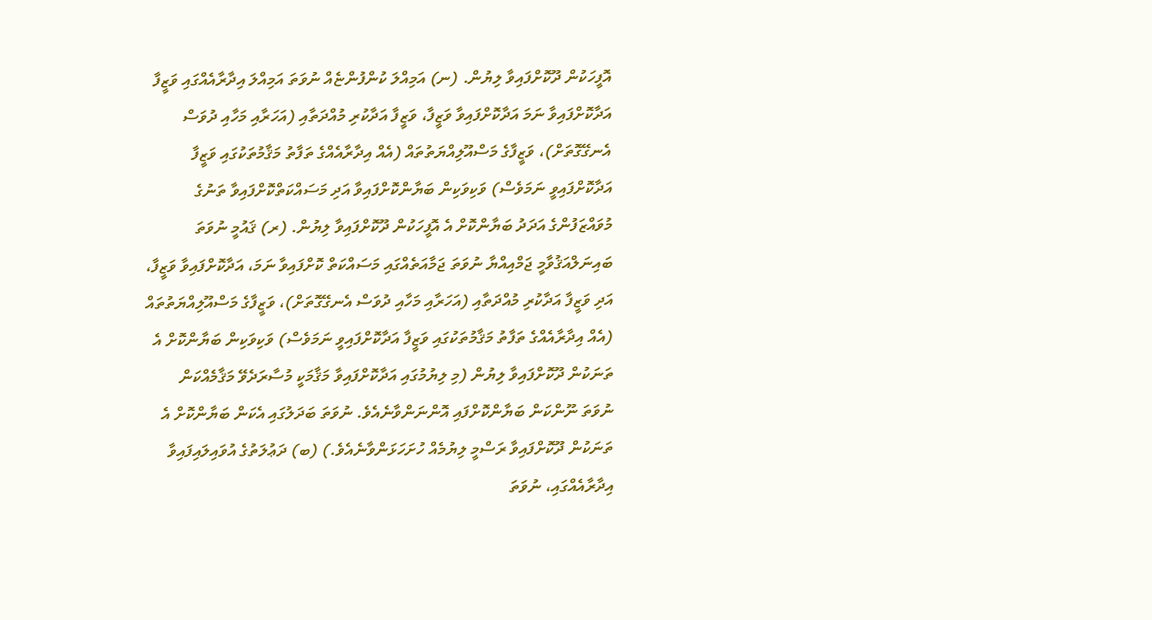އޮފީހަކުން ދޫކޮށްފައިވާ ލިޔުން. (ނ) އަމިއްލަ ކުންފުންޏެއް ނުވަތަ އަމިއްލަ އިދާރާއެއްގައި ވަޒީފާ އަދާކޮށްފައިވާ ނަމަ އަދާކޮށްފައިވާ ވަޒީފާ، ވަޒީފާ އަދާކުރި މުއްދަތާއި (އަހަރާއި މަހާއި ދުވަސް އެނގޭގޮތަށް)، ވަޒީފާގެ މަސްއޫލިއްޔަތުތައް (އެއް އިދާރާއެއްގެ ތަފާތު މަޤާމުތަކުގައި ވަޒީފާ އަދާކޮށްފައިވީ ނަމަވެސް) ވަކިވަކިން ބަޔާންކޮށްފައިވާ އަދި މަސައްކަތްކޮށްފައިވާ ތަނުގެ މުވައްޒަފުންގެ އަދަދު ބަޔާންކޮށް އެ އޮފީހަކުން ދޫކޮށްފައިވާ ލިޔުން. (ރ) ޤައުމީ ނުވަތަ ބައިނަލްއަޤުވާމީ ޖަމްއިއްޔާ ނުވަތަ ޖަމާއަތެއްގައި މަސައްކަތް ކޮށްފައިވާ ނަމަ، އަދާކޮށްފައިވާ ވަޒީފާ، އަދި ވަޒީފާ އަދާކުރި މުއްދަތާއި (އަހަރާއި މަހާއި ދުވަސް އެނގޭގޮތަށް)، ވަޒީފާގެ މަސްއޫލިއްޔަތުތައް (އެއް އިދާރާއެއްގެ ތަފާތު މަޤާމުތަކުގައި ވަޒީފާ އަދާކޮށްފައިވީ ނަމަވެސް) ވަކިވަކިން ބަޔާންކޮށް އެ ތަނަކުން ދޫކޮށްފައިވާ ލިޔުން (މި ލިޔުމުގައި އަދާކޮށްފައިވާ މަޤާމަކީ މުސާރަދެވޭ މަޤާމެއްކަން ނުވަތަ ނޫންކަން ބަޔާންކޮށްފައި އޮންނަންވާނެއެވެ. ނުވަތަ ބަދަލުގައި އެކަން ބަޔާންކޮށް އެ ތަނަކުން ދޫކޮށްފައިވާ ރަސްމީ ލިޔުމެއް ހުށަހަޅަންވާނެއެވެ.) (ބ) ދަޢުލަތުގެ އުވައިލައިފައިވާ އިދާރާއެއްގައި، ނުވަތަ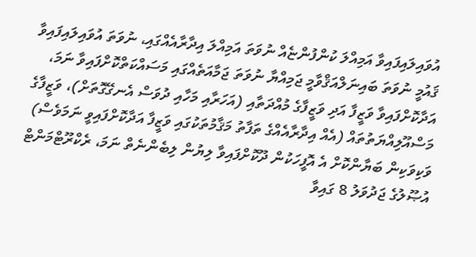އުވައިލައިފައިވާ އަމިއްލަ ކުންފުންޏެއް ނުވަތަ އަމިއްލަ އިދާރާއެއްގައި، ނުވަތަ އުވައިލައިފައިވާ ޤައުމީ ނުވަތަ ބައިނަލްއަޤްވާމީ ޖަމިއްޔާ ނުވަތަ ޖަމާއަތެއްގައި މަސައްކަތްކޮށްފައިވާ ނަމަ، އަދާކޮށްފައިވާ ވަޒީފާ އަދި ވަޒީފާގެ މުއްދަތާއި (އަހަރާއި މަހާއި ދުވަސް އެނގޭގޮތަށް)، ވަޒީފާގެ މަސްއޫލިއްޔަތުތައް (އެއް އިދާރާއެއްގެ ތަފާތު މަޤާމުތަކުގައި ވަޒީފާ އަދާކޮށްފައިވީ ނަމަވެސް) ވަކިވަކިން ބަޔާންކޮށް އެ އޮފީހަކުން ދޫކޮށްފައިވާ ލިޔުން ލިބެންނެތް ނަމަ، ރެކްރޫޓްމަންޓް އުޞޫލުގެ ޖަދުވަލު 8 ގައިވާ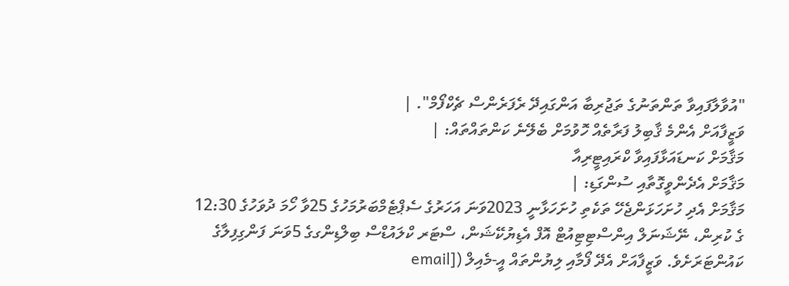"އުވާލާފައިވާ ތަންތަނުގެ ތަޖުރިބާ އަންގައިދޭ ރެފަރެންސް ޗެކްފޯމް". |
ވަޒީފާއަށް އެންމެ ޤާބިލު ފަރާތެއް ހޮވުމަށް ބެލޭނެ ކަންތައްތައް: |
މަޤާމަށް ކަނޑައަޅާފައިވާ ކްރައިޓީރިއާ
މަޤާމަށް އެދެންވީގޮތާއި ސުންގަޑި: |
މަޤާމަށް އެދި ހުށަހަޅަންޖެހޭ ތަކެތި ހުށަހަޅާނީ 2023ވަނަ އަހަރުގެ ސެޕްޓެމްބަރުމަހުގެ 25ވާ ހޯމަ ދުވަހުގެ 12:30 ގެ ކުރިން، ނޭޝަނަލް އިންސްޓިޓިއުޓް އޮފް އެޑިޔުކޭޝަން، ސްޓަރ ކްލައުޑްސް ބިލްޑިންގގެ 5ވަނަ ފަންގިފިލާގެ ކައުންޓަރަށެވެ. ވަޒީފާއަށް އެދޭ ފޯމާއި ލިޔުންތައް އީ-މެއިލް ([email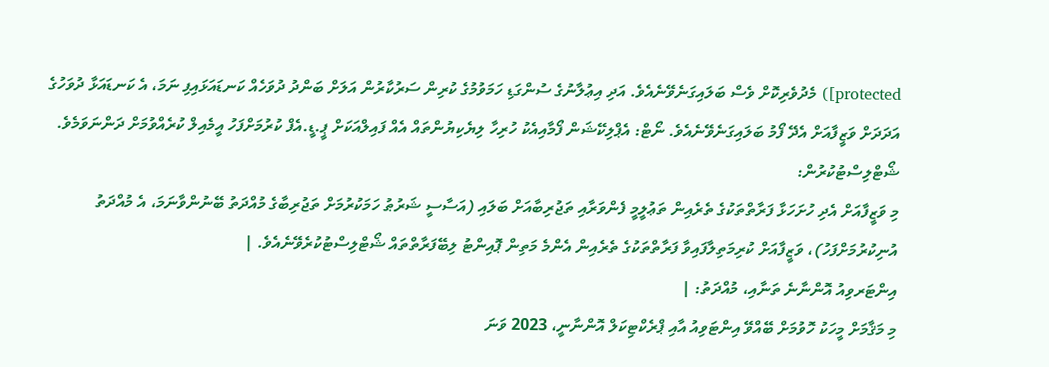protected]) މެދުވެރިކޮށް ވެސް ބަލައިގަނެވޭނެއެވެ. އަދި އިޢުލާނުގެ ސުންގަޑި ހަމަވުމުގެ ކުރިން ސަރުކާރުން އަލަށް ބަންދު ދުވަހެއް ކަނޑައަޅައިފި ނަމަ، އެ ކަނޑައަޅާ ދުވަހުގެ އަދަދަށް ވަޒީފާއަށް އެދޭ ފޯމު ބަލައިގަނެވޭނެއެވެ. ނޯޓް: އެޕްލިކޭޝަން ފޯމާއިއެކު ހުރިހާ ލިޔެކިޔުންތައް އެއް ފައިލްއަކަށް ޕީ.ޑީ.އެފް ކުރުމަށްފަހު އީމެއިލް ކުރެއްވުމަށް ދަންނަވަމެވެ.
ޝޯޓްލިސްޓުކުރުން:
މި ވަޒީފާއަށް އެދި ހުށަހަޅާ ފަރާތްތަކުގެ ތެރެއިން ތަޢުލީމީ ފެންވަރާއި ތަޖުރިބާއަށް ބަލައި (އަސާސީ ޝަރުޠު ހަމަކުރުމަށް ތަޖުރިބާގެ މުއްދަތު ބޭނުންވާނަމަ، އެ މުއްދަތު އުނިކުރުމަށްފަހު)، ވަޒީފާއަށް ކުރިމަތިލާފައިވާ ފަރާތްތަކުގެ ތެރެއިން އެންމެ މަތިން ޕޮއިންޓު ލިބޭފަރާތްތައް ޝޯޓްލިސްޓުކުރެވޭނެއެވެ. |
އިންޓަރވިއު އޮންނާނެ ތަނާއި، މުއްދަތު: |
މި މަޤާމަށް މީހަކު ހޮވުމަށް ބޭއްވޭ އިންޓަވިއު އާއި ޕްރެކްޓިކަލް އޮންނާނީ، 2023 ވަނަ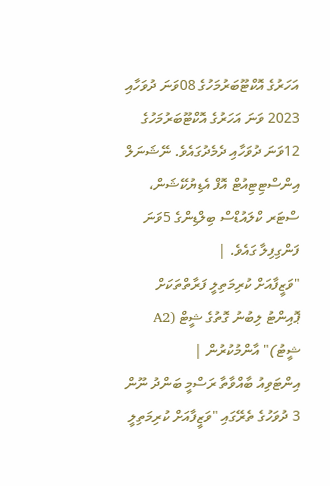އަހަރުގެ އޮކްޓޫބަރުމަހުގެ 08ވަނަ ދުވަހާއި 2023 ވަނަ އަހަރުގެ އޮކްޓޫބަރުމަހުގެ 12ވަނަ ދުވަހާއި ދެމެދުގައެވެ. ނޭޝަނަލް އިންސްޓިޓިއުޓް އޮފް އެޑިޔުކޭޝަން، ސްޓަރ ކްލައުޑްސް ބިލްޑިންގެ 5ވަނަ ފަންގިފިލާ ގައެވެ. |
"ވަޒީފާއަށް ކުރިމަތިލީ ފަރާތްތަކަށް ޕޮއިންޓު ލިބުނު ގޮތުގެ ޝީޓް (A2 ޝީޓު)" އާންމުކުރުން |
އިންޓަވިއު ބާއްވާތާ ރަސްމީ ބަންދު ނޫން 3 ދުވަހުގެ ތެރޭގައި "ވަޒީފާއަށް ކުރިމަތިލީ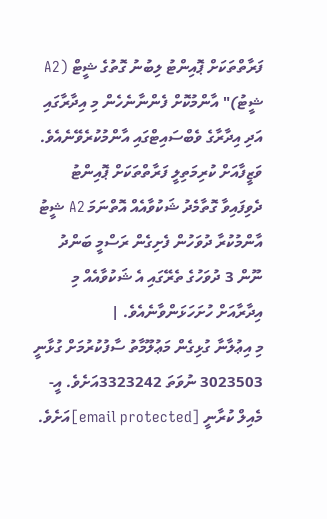ފަރާތްތަކަށް ޕޮއިންޓު ލިބުނު ގޮތުގެ ޝީޓް (A2 ޝީޓު)" އާންމުކޮށް ފެންނާނެހެން މި އިދާރާގައި އަދި އިދާރާގެ ވެބްސައިޓްގައި އާންމުކުރެވޭނެއެވެ. ވަޒީފާއަށް ކުރިމަތިލީ ފަރާތްތަކަށް ޕޮއިންޓު ދެވިފައިވާ ގޮތާމެދު ޝަކުވާއެއް އޮތްނަމަ A2 ޝީޓު އާންމުކުރާ ދުވަހުން ފެށިގެން ރަސްމީ ބަންދު ނޫން 3 ދުވަހުގެ ތެރޭގައި އެ ޝަކުވާއެއް މި އިދާރާއަށް ހުށަހަޅަންވާނެއެވެ. |
މި އިޢުލާނާ ގުޅިގެން މަޢުލޫމާތު ސާފުކުރުމަށް ގުޅާނީ 3023503 ނުވަތަ 3323242އަށެވެ. އީ-މެއިލް ކުރާނީ [email protected]އަށެވެ.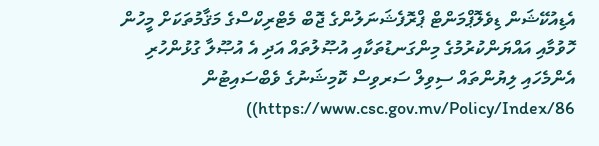އެޑިއުކޭޝަން ޑިވެލޮޕްމަންޓް ޕްރޮފެޝަނަލުންގެ ޖޮބް މެޓްރިކްސްގެ މަޤާމުތަކަށް މީހުން ހޮވުމާއި އައްޔަންކުރުމުގެ މިންގަނޑުތަކާއި އުޞޫލުތައް އަދި އެ އުޞޫލާ ގުޅުންހުރި އެންމެހައި ލިޔުންތައް ސިވިލް ސަރވިސް ކޮމިޝަނުގެ ވެބްސައިޓުން https://www.csc.gov.mv/Policy/Index/86))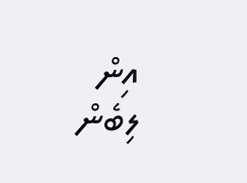އިން ލިބެން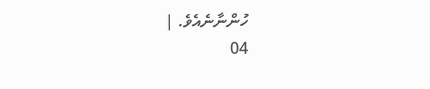ހުންނާނެއެވެ. |
04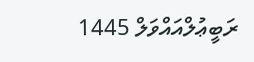ރަބީޢުލްއައްވަލް 1445